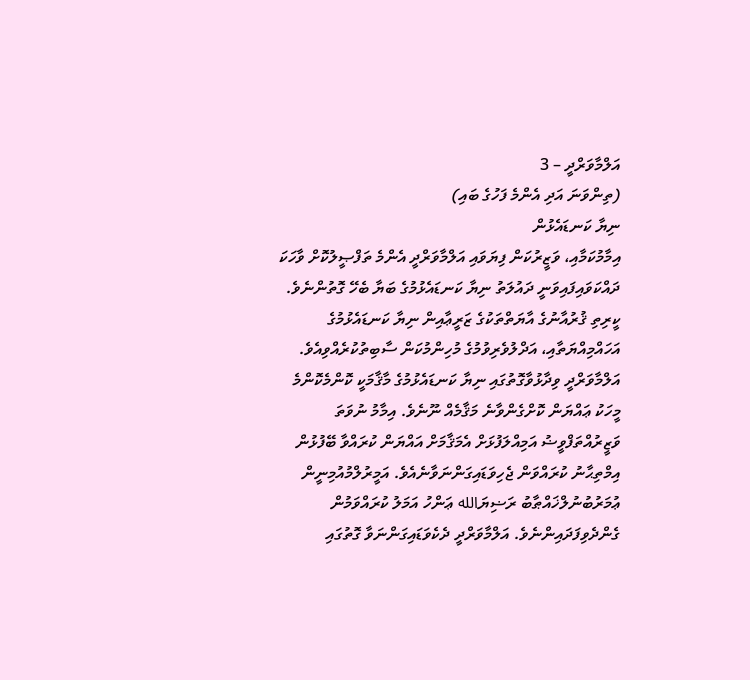އަލްމާވަރްދީ – 3
(ތިންވަނަ އަދި އެންމެ ފަހުގެ ބައި)
ނިޔާ ކަނޑައެޅުން
އިމާމުކަމާއި، ވަޒީރުކަން ފިޔަވައި އަލްމާވަރްދީ އެންމެ ތަފްޞީލުކޮށް ވާހަކަ ދައްކަވައިފައިވަނީ ދައުލަތު ނިޔާ ކަނޑައެޅުމުގެ ބަޔާ ބެހޭ ގޮތުންނެވެ. ކީރިތި ޤުރުއާނުގެ އާޔަތްތަކުގެ ޒަރީޢާއިން ނިޔާ ކަނޑައެޅުމުގެ އަހައްމިއްޔަތާއި، އަދްލުވެރިވުމުގެ މުހިންމުކަން ސާބިތުކުރެއްވިއެވެ. އަލްމާވަރްދީ ވިދާޅުވާގޮތުގައި ނިޔާ ކަނޑައެޅުމުގެ މާޤާމަކީ ކޮންމެކޮންމެ މީހަކު ޢައްޔަން ކޮށްގެންވާނެ މަޤާމެއް ނޫނެވެ. އިމާމު ނުވަތަ ވަޒީރުއްތަފްވީޟު އަމިއްލަފުޅަށް އެމަޤާމަށް އައްޔަން ކުރައްވާ ބޭފުޅުން އިމްތިޙާނު ކުރައްވަން ޖެހިވަޑައިގަންނަވާނެއެވެ. އަމީރުލްމުއުމިނީން ޢުމަރުބުނުލްޚައްޠާބު ރަޟިޔަالله ޢަންހު އަމަލު ކުރައްވަމުން ގެންދެވިފަދައިންނެވެ. އަލްމާވަރްދީ ދެކެވަޑައިގަންނަވާ ގޮތުގައި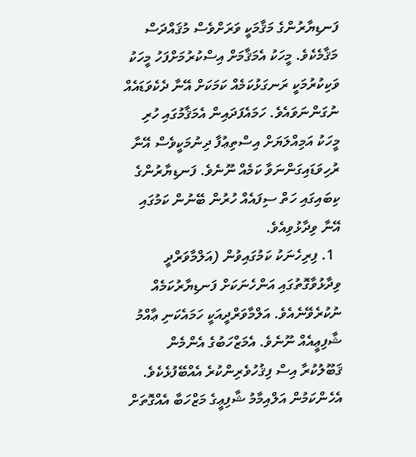ފަނޑިޔާރުންގެ މަޤާމަކީ ވަރަށްވެސް މުޤައްދަސް މަޤާމެކެވެ. މީހަކު އެމަޤާމަށް އިސްކުރުމަށްފަހު މީހަކު ވަކިކުރުމަކީ ރަނގަޅުކަމެއް ކަމަކަށް އޭނާ ދެކެވަޑައެއް ނުގަންނަވައެވެ. ހަމައެފަދައިން އެމަޤާމުގައި ހުރި މީހަކު އަމިއްލަޔަށް އިސްތިޢުފާ ދިނުމަކީވެސް އޭނާ ރުހިވަޑައިގަންނަވާ ކަމެއް ނޫނެވެ. ފަނޑިޔާރުންގެ ކިބައިގައި ހަތް ސިފައެއް ހުރުން ބޭނުން ކަމުގައި އޭނާ ވިދާޅުވިއެވެ.
  1. ފިރިހެނަކު ކަމުގައިވުން (އަލްމާވަރްދީ ވިދާޅުވާގޮތުގައި އަންހެނަކަށް ފަނޑިޔާރުކަމެއް ނުކުރެވޭނެއެވެ. އަލްމާވަރްދީއަކީ ހަމައެކަނި ޢާއްމު ޝާފިޢީއެއް ނޫނެވެ. އެމަޒްހަބުގެ އެންމެން ޤަބޫލުކުރާ އިސް ފިޤުހުވެރިންކުރެ އެއްބޭފުޅެކެވެ. އެހެންކަމުން އަލްއިމާމު ޝާފިޢީގެ މަޒްހަބާ އެއްގޮތަށް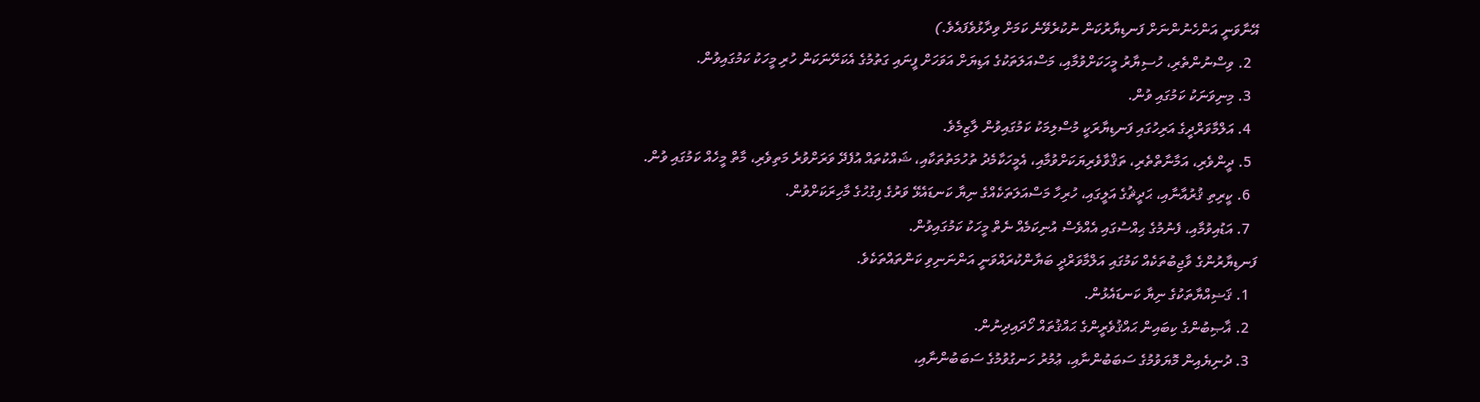އޭނާވަނީ އަންހެނުންނަށް ފަނޑިޔާރުކަން ނުކުރެވޭނެ ކަމަށް ވިދާޅުވެފައެވެ.)
  2. ވިސްނުންތެރި، ހުސިޔާރު މީހަކަށްވުމާއި، މަސްއަލަތަކުގެ އަޑިޔަށް އަވަހަށް ފީނައި ގަތުމުގެ އެކަށޭނަކަން ހުރި މީހަކު ކަމުގައިވުން.
  3. މިނިވަނަކު ކަމުގައި ވުން.
  4. އަލްމާވަރްދީގެ އަރިހުގައި ފަނޑިޔާރަކީ މުސްލިމަކު ކަމުގައިވުން ލާޒިމެވެ.
  5. ދީންވެރި، އަމާނާތްތެރި، ތަޤްވާވެރިޔަކަށްވުމާއި، އެމީހަކާމެދު ތުހުމަތުތަކާއި، ޝައްކުތައް އުފެދޭ ވަރަށްވުރެ މަތިވެރި، މާތް މީހެއް ކަމުގައި ވުން.
  6. ކީރިތި ޤުރުއާނާއި، ޙަދީޘުގެ އަލީގައި، ހުރިހާ މަސްއަލަތަކެއްގެ ނިޔާ ކަނޑައެޅޭ ވަރުގެ ފިގުހުގެ މާހިރަކަށްވުން.
  7. އަޑުއިވުމާއި، ފެނުމުގެ ޙިއްސުގައި އެއްވެސް އުނިކަމެއް ނެތް މީހަކު ކަމުގައިވުން.
ފަނޑިޔާރުންގެ ވާޖިބުތަކެއް ކަމުގައި އަލްމާވަރްދީ ބަޔާންކުރައްވަނީ އަންނަނިވި ކަންތައްތަކެވެ.
  1. ޤަޟިއްޔާތަކުގެ ނިޔާ ކަނޑައެޅުން.
  2. ޣާޞިބުންގެ ކިބައިން ޙައްޤުވެރީންގެ ޙައްޤުތައް ހޯދައިދިނުން.
  3. ދުނިޔެއިން މޮޔަވުމުގެ ސަބަބުންނާއި، ޢުމުރު ހަނގުވުމުގެ ސަބަބުންނާއި،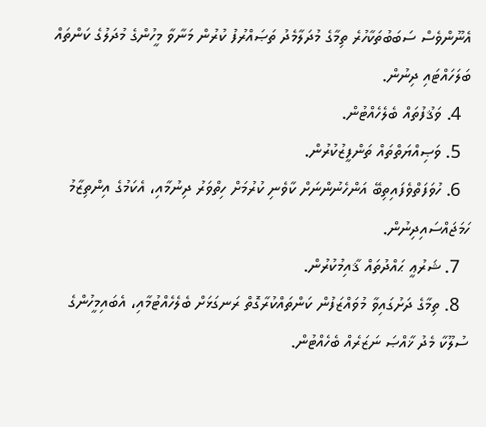އެނޫންވެސް ސަބަބުތަކާހުރެ ތިމާގެ މުދަލާމެދު ތަޞައްރުފު ކުރުން މަނާވާ މީހުންގެ މުދަލުގެ ކަންތައް ބަލަހައްޓައި ދިނުން.
  4. ވަޤުފުތައް ބެލެހެއްޓުން.
  5. ވަޞިއްޔަތްތައް ތަންފީޒުކުރުން.
  6. ހުވަފަތްވެފައިތިބޭ އަންހެނުންނަށް ކާވެނި ކުރުމަށް ހިތްވަރު ދިނުމާއި، އެކަމުގެ އިންތިޒާމު ހަމަޖައްސައިދިނުން.
  7. ޝަރުޢީ ޙައްދުތައް ޤާއިމުކުރުން.
  8. ތިމާގެ ދަށުގައިވާ މުވައްޒަފުން ކަންތައްކުރާގޮތް ރަނގަޅަށް ބެލެހެއްޓުމާއި، އެބައިމީހުންގެ ސުލޫކާ މެދު ޚާއްޞަ ނަޒަރެއް ބެހެއްޓުން.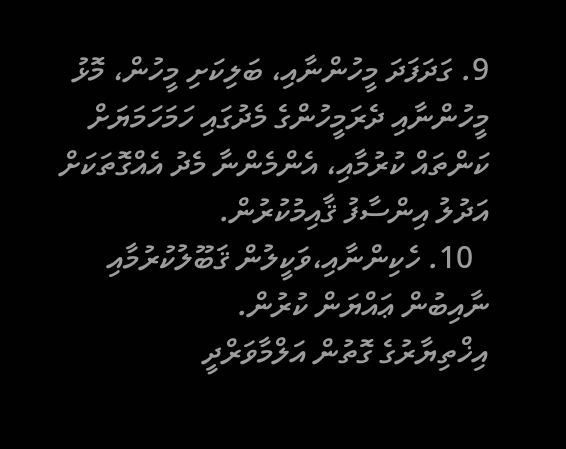9. ގަދަފަދަ މީހުންނާއި، ބަލިކަށި މީހުން، މޮޅު މީހުންނާއި ދެރަމީހުންގެ މެދުގައި ހަމަހަމަޔަށް ކަންތައް ކުރުމާއި، އެންމެންނާ މެދު އެއްގޮތަކަށް އަދުލު އިންސާފު ޤާއިމުކުރުން.
  10. ހެކިންނާއި،ވަކީލުން ޤަބޫލުކުރުމާއި ނާއިބުން ޢައްޔަން ކުރުން.
އިޚްތިޔާރުގެ ގޮތުން އަލްމާވަރްދީ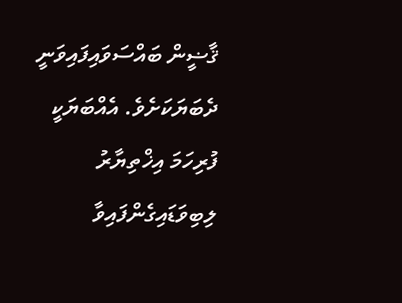ޤާޟީން ބައްސަވައިފައިވަނީ ދެބަޔަކަށެވެ. އެއްބަޔަކީ ފުރިހަމަ އިޚްތިޔާރު ލިބިވަޑައިގެންފައިވާ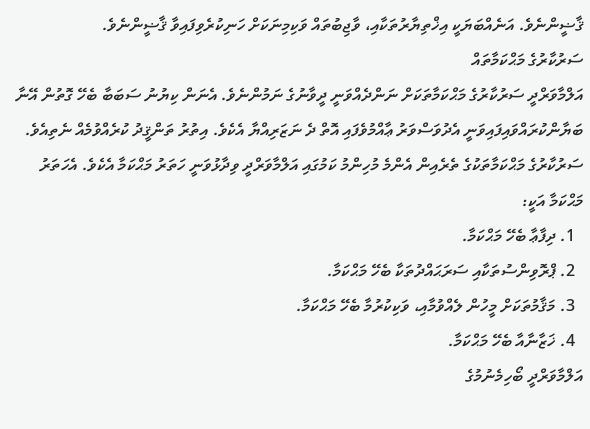ޤާޟީންނެވެ. އަނެއްބަޔަކީ އިޚްތިޔާރުތަކާއި، ވާޖިބުތައް ވަކިމިނަކަށް ހަނިކުރެވިފައިވާ ޤާޟީންނެވެ.
ސަރުކާރުގެ މަޙްކަމާތައް
އަލްމާވަރްދީ ސަރުކާރުގެ މަޙްކަމާތަކަށް ނަންދެއްވަނީ ދީވާނުގެ ނަމުންނެވެ. އެނަން ކިޔުނު ސަބަބާ ބެހޭ ގޮތުން އޭނާ ބަޔާންކުރައްވައިފައިވަނީ އެދުވަސްވަރު ޢާއްމުވެފައި އޮތް ދެ ނަޒަރިއްޔާ އެކެވެ. އިތުރު ތަންޤީދު ކުރެއްވުމެއް ނެތިއެވެ. ސަރުކާރުގެ މަޙްކަމާތަކުގެ ތެރެއިން އެންމެ މުހިންމު ކަމުގައި އަލްމާވަރްދީ ވިދާޅުވަނީ ހަތަރު މަޙްކަމާ އެކެވެ. އެހަތަރު މަޙްކަމާ އަކީ:
  1. ދިފާޢާ ބެހޭ މަޙްކަމާ.
  2. ޕްރޮވިންސުތަކާއި ސަރަޙައްދުތަކާ ބެހޭ މަޙްކަމާ.
  3. މަޤާމުތަކަށް މީހުން ލެއްވުމާއި، ވަކިކުރުމާ ބެހޭ މަޙްކަމާ.
  4. ޚަޒާނާއާ ބެހޭ މަޙްކަމާ.
އަލްމާވަރްދީ ބޯހިމެނުމުގެ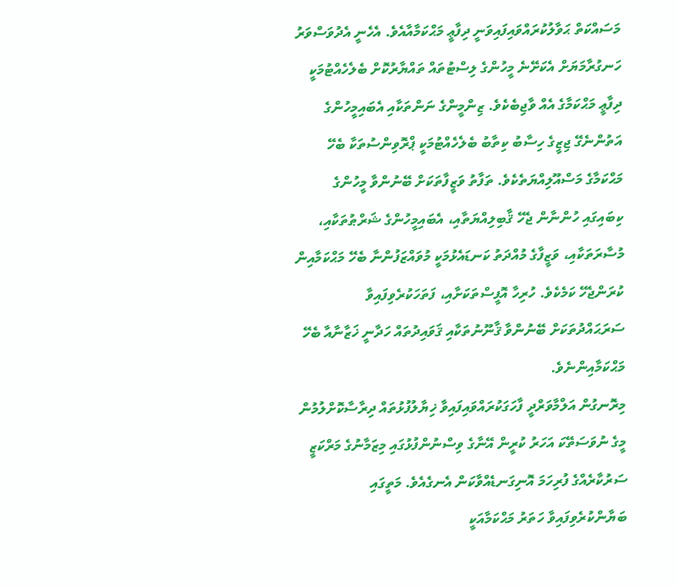މަސައްކަތް ޙަވާލުކުރައްވައިފައިވަނީ ދިފާޢީ މަޙްކަމާއާއެވެ. އެހެނީ އެދުވަސްވަރު ހަނގުރާމަޔަށް އެކަށޭނެ މީހުންގެ ލިސްޓުތައް ތައްޔާރުކޮށް ބެލެހެއްޓުމަކީ ދިފާޢީ މަޙްކަމާގެ އެއް ވާޖިބެކެވެ. ޒިންމީންގެ ނަންތަކާއި އެބައިމީހުންގެ އަތުންނެގޭ ޖިޒީގެ ހިސާބު ކިތާބު ބެލެހެއްޓުމަކީ ޕްރޮވިންސުތަކާ ބެހޭ މަޙްކަމާގެ މަސްއޫލިއްޔަތެކެވެ. ތަފާތު ވަޒީފާތަކަށް ބޭނުންވާ މީހުންގެ ކިބައިގައި ހުންނާން ޖެހޭ ޤާބިލިއްޔަތާއި، އެބައިމީހުންގެ ޝަރްޠުތަކާއި، މުސާރަތަކާއި، ވަޒީފާގެ މުއްދަތު ކަނޑައެޅުމަކީ މުވައްޒަފުންނާ ބެހޭ މަޙްކަމާއިން ކުރަންޖެހޭ ކަމެކެވެ. ހުރިހާ އޮފީސްތަކަށާއި، ފަތަހަކުރެވިފައިވާ ސަރަޙައްދުތަކަށް ބޭނުންވާ ޤާނޫނުތަކާއި ޤަވައިދުތައް ހަދާނީ ޚަޒާނާއާ ބެހޭ މަޙްކަމާއިންނެވެ.
މިރޮނގުން އަލްމާވަރްދީ ފާހަގަކުރައްވައިފައިވާ ޚިޔާލުފުޅުތައް ދިރާސާކޮށްލުމުން މީގެ ނުވަސަތޭކަ އަހަރު ކުރީން އޭނާގެ ވިސްނުންފުޅުގައި މިޒަމާނުގެ މަރްކަޒީ ސަރުކާރެއްގެ ފުރިހަމަ އޮނިގަނޑެއްވާކަން އެނގެއެވެ. މަތީގައި ބަޔާންކުރެވިފައިވާ ހަތަރު މަޙްކަމާއަކީ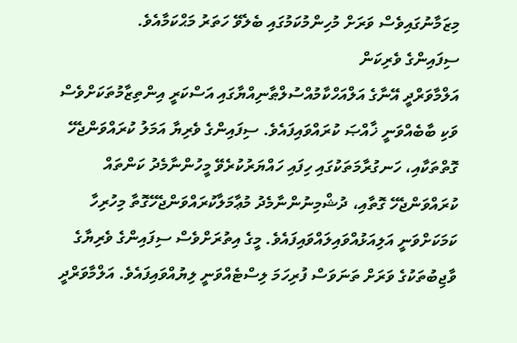މިޒަމާނުގައިވެސް ވަރަށް މުހިންމުކަމުގައި ބެލެވޭ ހަތަރު މަޙްކަމާއެވެ.
ސިފައިންގެ ވެރިކަން
އަލްމާވަރްދީ އޭނާގެ އަލްއަހްކާމުއްސުލްޠާނިއްޔާގައި އަސްކަރީ އިންތިޒާމުތަކަށްވެސް ވަކި ބާބެއްވަނީ ޚާއްޞަ ކުރައްވައިފައެވެ. ސިފައިންގެ ވެރިޔާ އަމަލު ކުރައްވަންޖެހޭ ގޮތްތަކާއި، ހަނގުރާމަތަކުގައި ހިފައި ހައްޔަރުކުރެވޭ މީހުންނާމެދު ކަންތައް ކުރައްވަންޖެހޭ ގޮތާއި، ދުޝްމިނުންނާމެދު މުޢާމަލާކުރައްވަންޖެހޭގޮތާ މިހުރިހާ ކަމަކަށްވަނީ އަލިއަޅުއްވައިލައްވައިފައެވެ. މީގެ އިތުރަށްވެސް ސިފައިންގެ ވެރިޔާގެ ވާޖިބުތަކުގެ ވަރަށް ތަނަވަސް ފުރިހަމަ ލިސްޓެއްވަނީ ލިޔުއްވައިފައެވެ. އަލްމާވަރްދީ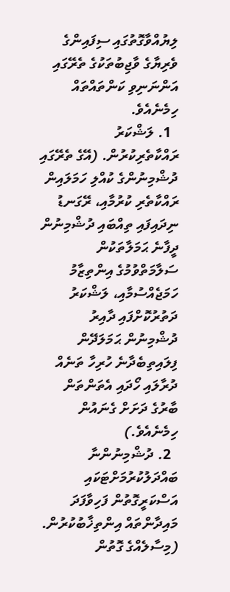ލިޔުއްވާގޮތުގައި ސިފައިންގެ ވެރިޔާގެ ވާޖިބުތަކުގެ ތެރޭގައި އަންނަނިވި ކަންތައްތައް ހިމެނެއެވެ.
  1. ލަޝްކަރު ރައްކާތެރިކުރުން. (އޭގެ ތެރޭގައި ދުޝްމިނުންގެ ކުއްލި ހަމަލައިން ރައްކާތެރި ކުރުމާއި، ރޭގަނޑު ނިދައިފައި ތިއްބައި ދުޝްމިނުން ދީފާނެ ޙަމަލާތަކުން ސަލާމަތްވުމުގެ އިންތިޒާމު ހަމަޖެއްސުމާއި، ލަޝްކަރު ދަތުރުކޮށްފައި ދާއިރު ދުޝްމިނުން ޙަމަލަދޭން ފިލައިތިބެދާނެ ހުރިހާ ތަނެއް ދުރާލައި ހޯދައި އެތަންތަން ބާރުގެ ދަށަށް ގެނައުން ހިމެނެއެވެ.)
  2. ދުޝްމިނުންނާ ބައްދަލުކުރުމަށްޓަކައި އަސްކަރީގޮތުން ފަހިވާފަދަ މައިދާންތައް އިންތިޚާބުކުރުން. (މިސާލެއްގެ ގޮތުން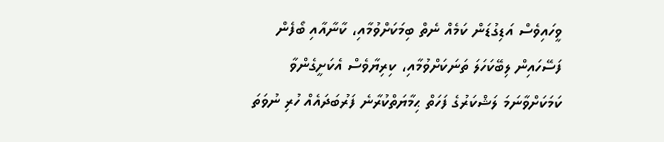ވީހައިވެސް އަޑިގުޑަން ކަމެއް ނެތް ބިމަކަށްވުމާއި، ކާނާއާއި ބޯފެން ފަސޭހައިން ލިބޭކަހަލަ ތަނަކަށްވުމާއި، ކިރިޔާވެސް އެކަށީގެންވާ ކަމަކަށްވާނަމަ ލަޝްކަރުގެ ފަހަތް ޙިމާޔަތްކުރާނެ ފަރުބަދައެއް ހުރި ނުވަތަ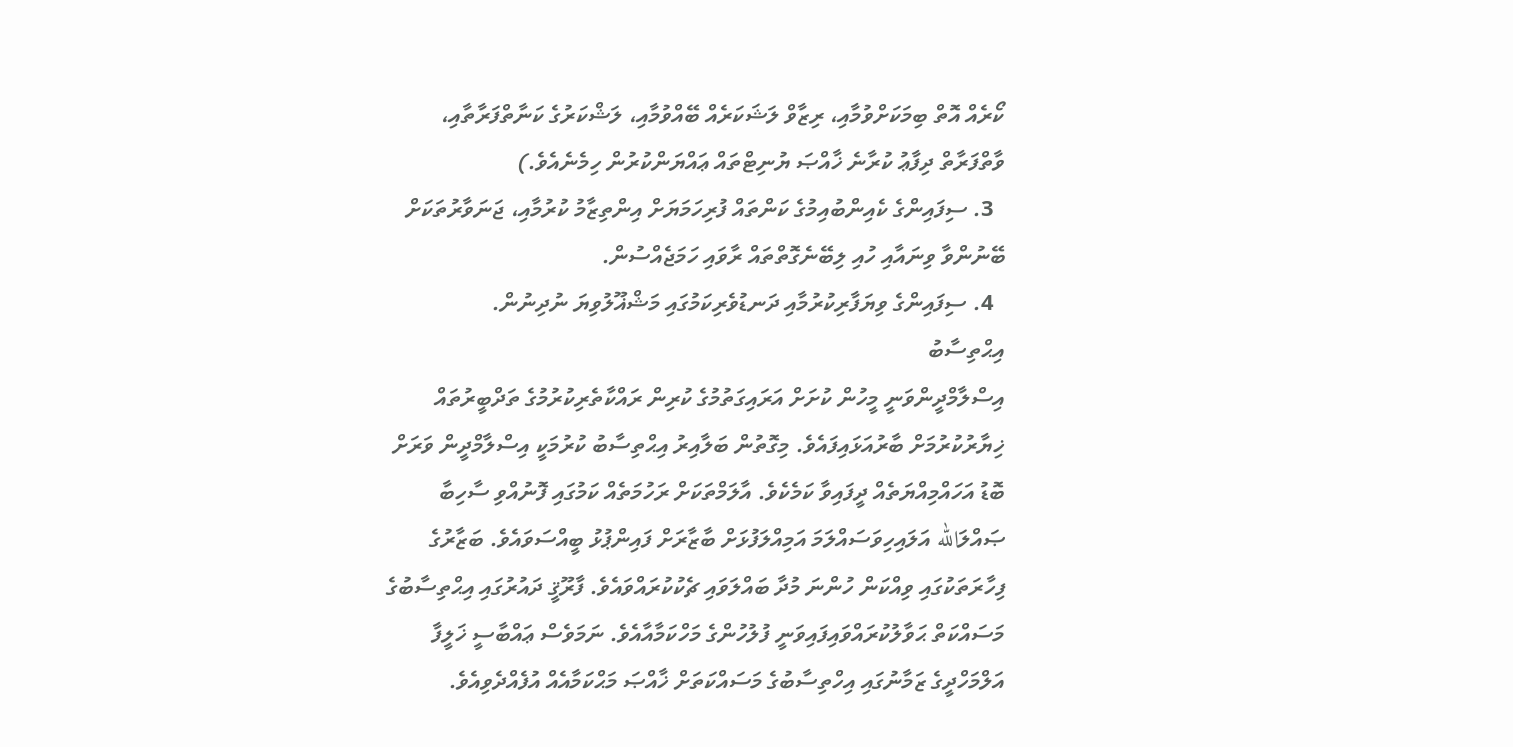ކޯރެއް އޮތް ބިމަކަށްވުމާއި، ރިޒާވް ލަޝަކަރެއް ބޭއްވުމާއި، ލަޝްކަރުގެ ކަނާތްފަރާތާއި، ވާތްފަރާތް ދިފާޢު ކުރާނެ ޚާއްޞަ ޔުނިޓްތައް ޢައްޔަންކުރުން ހިމެނެއެވެ.)
  3. ސިފައިންގެ ކެއިންބުއިމުގެ ކަންތައް ފުރިހަމަޔަށް އިންތިޒާމު ކުރުމާއި، ޖަނަވާރުތަކަށް ބޭނުންވާ ވިނައާއި ހުއި ލިބޭނެގޮތްތައް ރާވައި ހަމަޖެއްސުން.
  4. ސިފައިންގެ ވިޔަފާރިކުރުމާއި ދަނޑުވެރިކަމުގައި މަޝްޣޫލުވިޔަ ނުދިނުން.
އިޙްތިސާބު
އިސްލާމްދީންވަނީ މީހުން ކުށަށް އަރައިގަތުމުގެ ކުރިން ރައްކާތެރިކުރުމުގެ ތަދްބީރުތައް ޚިޔާރުކުރުމަށް ބާރުއަޅައިފައެވެ. މިގޮތުން ބަލާއިރު އިޙްތިސާބު ކުރުމަކީ އިސްލާމްދީން ވަރަށް ބޮޑު އަހައްމިއްޔަތެއް ދީފައިވާ ކަމެކެވެ. އާލަމްތަކަށް ރަހުމަތެއް ކަމުގައި ފޮނުއްވި ސާހިބާ ޞައްލަالله އަލައިހިވަސައްލަމަ އަމިއްލަފުޅަށް ބާޒާރަށް ފައިންޕުޅު ބީއްސަވައެވެ. ބަޒާރުގެ ފިހާރަތަކުގައި ވިއްކަން ހުންނަ މުދާ ބައްލަވައި ޗެކުކުރައްވައެވެ. ފާރޫޤީ ދައުރުގައި އިޙްތިސާބުގެ މަސައްކަތް ޙަވާލުކުރައްވައިފައިވަނީ ފުލުހުންގެ މަހްކަމާއާއެވެ. ނަމަވެސް ޢައްބާސީ ޚަލީފާ އަލްމަހްދީގެ ޒަމާނުގައި އިހްތިސާބުގެ މަސައްކަތަށް ޚާއްޞަ މަޙްކަމާއެއް އުފެއްދެވިއެވެ.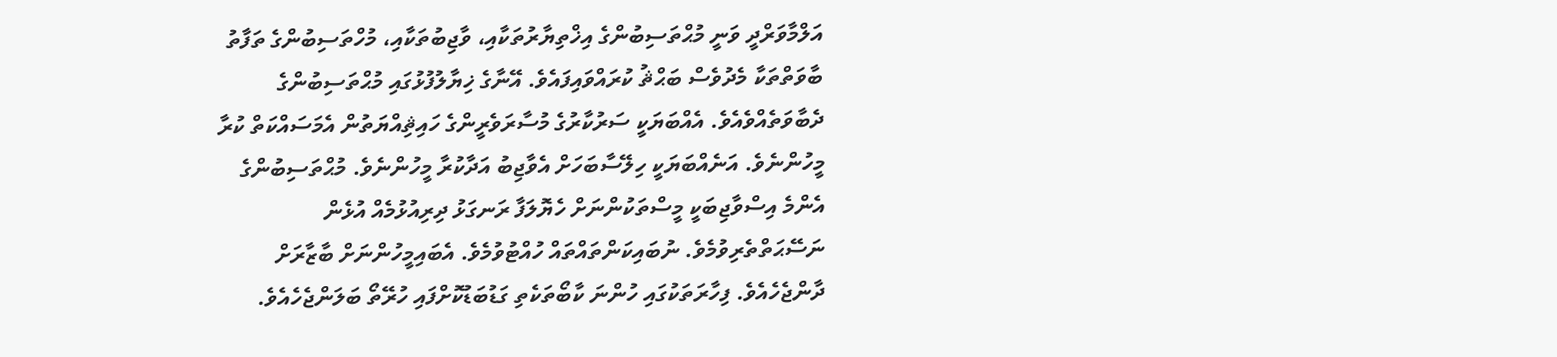އަލްމާވަރްދީ ވަނީ މުޙްތަސިބުންގެ އިޚްތިޔާރުތަކާއި، ވާޖިބުތަކާއި، މުހްތަސިބުންގެ ތަފާތު ބާވަތްތަކާ މެދުވެސް ބަޙްޘު ކުރައްވައިފައެވެ. އޭނާގެ ޚިޔާލުފުޅުގައި މުޙްތަސިބުންގެ ދެބާވަތެއްވެއެވެ. އެއްބަޔަކީ ސަރުކާރުގެ މުސާރަވެރީންގެ ހައިޘިއްޔަތުން އެމަސައްކަތް ކުރާ މީހުންނެވެ. އަނެއްބަޔަކީ ހިލޭސާބަހަށް އެވާޖިބު އަދާކުރާ މީހުންނެވެ. މުޙްތަސިބުންގެ އެންމެ އިސްވާޖިބަކީ މީސްތަކުންނަށް ހެޔޮލަފާ ރަނގަޅު ދިރިއުޅުމެއް އުޅެން ނަސޭޙަތްތެރިވުމެވެ. ނުބައިކަންތައްތައް ހުއްޓުވުމެވެ. އެބައިމީހުންނަށް ބާޒާރަށް ދާންޖެހެއެވެ. ފިހާރަތަކުގައި ހުންނަ ކާބޯތަކެތި ގަޑުބަޑުކޮށްފައި ހުރޭތޯ ބަލަންޖެހެއެވެ.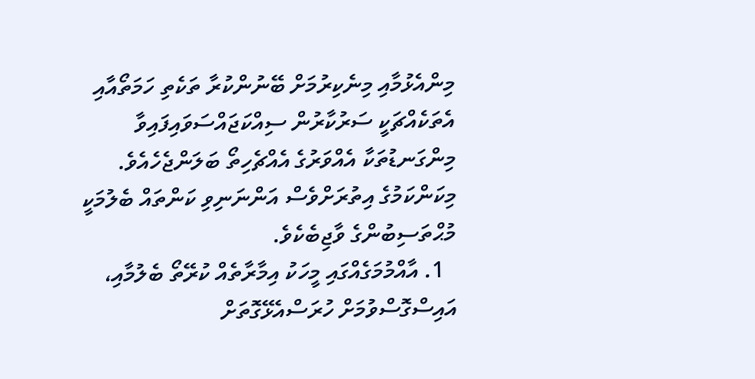މިންއެޅުމާއި މިނެކިރުމަށް ބޭނުންކުރާ ތަކެތި ހަމަތޯއާއި އެތަކެއްޗަކީ ސަރުކާރުން ސިއްކަޖައްސަވައިފައިވާ މިންގަނޑުތަކާ އެއްވަރުގެ އެއްޗެހިތޯ ބަލަންޖެހެއެވެ. މިކަންކަމުގެ އިތުރަށްވެސް އަންނަނިވި ކަންތައް ބެލުމަކީ މުޙްތަސިބުންގެ ވާޖިބެކެވެ.
  1. އާއްމުމަގެއްގައި މީހަކު އިމާރާތެއް ކުރޭތޯ ބެލުމާއި، އައިސްގޮސްވުމަށް ހުރަސްއެޅޭގޮތަށް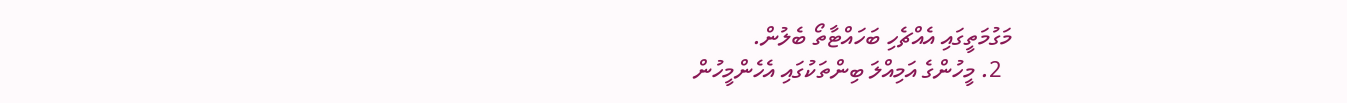މަގުމަތީގައި އެއްޗެހި ބަހައްޓާތޯ ބެލުން.
  2. މީހުންގެ އަމިއްލަ ބިންތަކުގައި އެހެންމީހުން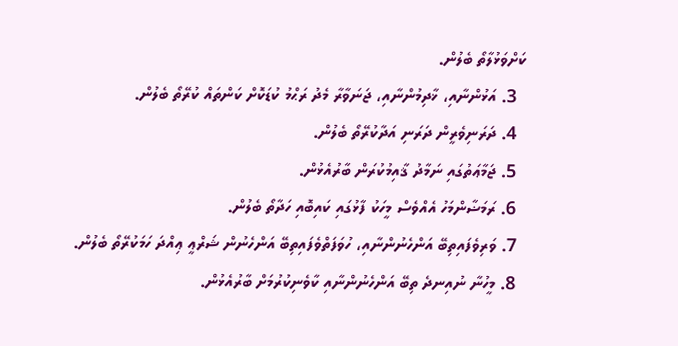ކަށްވަޅުލާތޯ ބެލުން.
  3. އަޅުންނާއި، ޚާދިމުންނާއި، ޖަނަވާރާ މެދު ރަޙްމު ކުޑަކޮށް ކަންތައް ކުރޭތޯ ބެލުން.
  4. ދަރަނިވެރީން ދަރަނި އަދާކުރޭތޯ ބެލުން.
  5. ޖަމާޢަތުގައި ނަމާދު ޤާއިމުކުރަން ބާރުއެޅުން.
  6. ރަމަޟާންމަހު އެއްވެސް މީހަކު ފާޅުގައި ކައިބޮއި ހަދާތޯ ބެލުން.
  7. ވަރިވެފައިތިބޭ އަންހެނުންނާއި، ހުވަފަތްވެފައިތިބޭ އަންހެނުން ޝަރްޢީ ޢިއްދަ ހަމަކުރޭތޯ ބެލުން.
  8. މީހުނާ ނުއިނދެ ތިބޭ އަންހެނުންނާއި ކާވެނިކުރުމަށް ބާރުއެޅުން.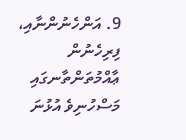9. އަންހެނުންނާއި، ފިރިހެނުން ޢާއްމުތަންތާނގައި މަސްހުނިވެ އުޅުނަ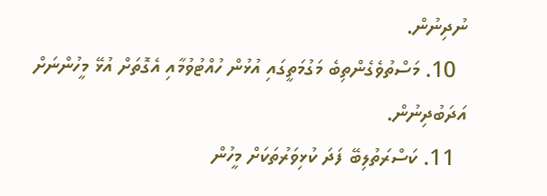ނުދިނުން.
  10. މަސްތުވެގެންތިބެ މަގުމަތީގައި އުޅުން ހުއްޓުވުމާއި އެގޮތަށް އުޅޭ މީހުންނަށް އަދަބުދިނުން.
  11. ކަސްރަތުލިބޭ ފަދަ ކުޅިވަރުތަކަށް މީހުން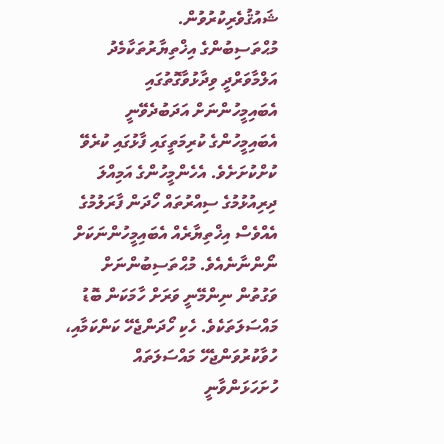ޝައުޤުވެރިކުރުވުން.
މުޙްތަސިބުންގެ އިޚްތިޔާރުތަކާމެދު އަލްމާވަރްދީ ވިދާޅުވާގޮތުގައި އެބައިމީހުންނަށް އަދަބުދެވޭނީ އެބައިމީހުންގެ ކުރިމަތީގައި ފާޅުގައި ކުރެވޭ ކުށްކުށަށެވެ. އެހެންމީހުންގެ އަމިއްލަ ދިރިއުޅުމުގެ ސިއްރުތައް ހޯދަން ފާރަލުމުގެ އެއްވެސް އިޚްތިޔާރެއް އެބައިމީހުންނަކަށް ނޯންނާނެއެވެ. މުޙްތަސިބުންނަށް ވަގުތުން ނިންމޭނީ ވަރަށް ހާމަކަން ބޮޑު މައްސަލަތަކެވެ. ހެކި ހޯދަންޖެހޭ ކަންކަމާއި، ހުވާކުރުވަންޖެހޭ މައްސަލަތައް ހުށަހަޅަންވާނީ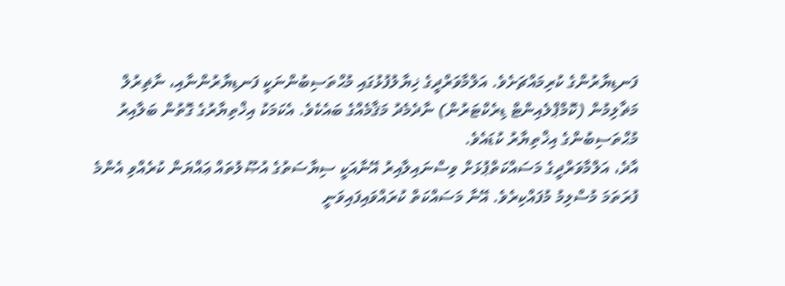ފަނޑިޔާރުންގެ ކުރިމައްޗަށެވެ. އަލްމާވަރްދީގެ ޚިޔާލުފުޅުގައި މުޙްތަސިބުންނަކީ ފަނޑިޔާރުންނާއި، ނާޡިރުލް މަޡާލިމުން (ކޮމްޕްލެއިންޓް ޑިރެކްޓަރުން) ނާދެމެދު މަޤާމެއްގެ ބައެކެވެ. އެކަމަކު އިޚްތިޔާރުގެ ގޮތުން ބަލާއިރު މުޙްތަސިބުންގެ އިޚްތިޔާރު ކުޑައެވެ.
އާދެ، އަލްމާވަރްދީގެ މަސައްކަތްޕުޅަށް ވިސްނައިލާއިރު އޭނާއަކީ ސިޔާސަތުގެ އުޞޫލުތައް ޢައްޔަން ކުރެއްވި އެންމެ ފުރަތަމަ މުސްލިމު މުފައްކިރެވެ. އޭނާ މަސައްކަތް ކުރައްވައިފައިވަނީ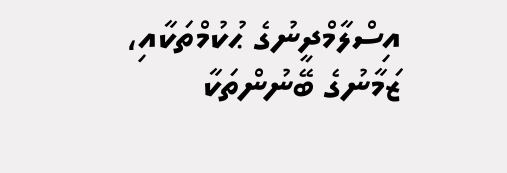އިސްލާމްދީނުގެ ޙުކުމްތަކާއި، ޒަމާނުގެ ބޭނުންތަކާ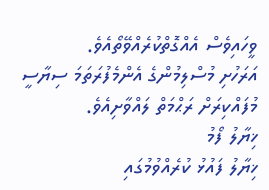ވީހައިވެސް އެއްގޮތްކުރެއްވޭތޯއެވެ.
އަރަހުށި މުސްލިމުންގެ އެންމެފުރަތަމަ ސިޔާސީ މުފައްކިރަށް ރަޙްމަތް ލައްވާށިއެވެ.
ޚިޔާލު ފޯމު
ޚިޔާލު ފައުޅު ކުރެއްވުމުގައި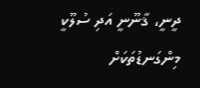ދީނީ، ޤާނޫނީ އަދި ސުލޫކީ މިންގަނޑުތަކަށް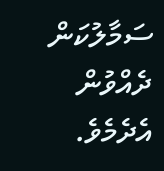ސަމާލުކަން ދެއްވުން އެދެމެވެ.